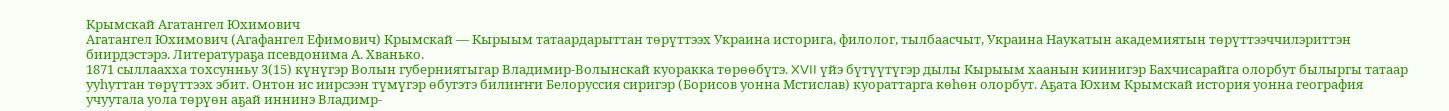Крымскай Агатангел Юхимович
Агатангел Юхимович (Агафангел Ефимович) Крымскай — Кырыым татаардарыттан төрүттээх Украина историга, филолог, тылбаасчыт, Украина Наукатын академиятын төрүттээччилэриттэн биирдэстэрэ. Литератураҕа псевдонима А. Хванько.
1871 сыллаахха тохсунньу 3(15) күнүгэр Волын губерниятыгар Владимир-Волынскай куоракка төрөөбүтэ. XVII үйэ бүтүүтүгэр дылы Кырыым хаанын киинигэр Бахчисарайга олорбут былыргы татаар ууһуттан төрүттээх эбит. Онтон ис иирсээн түмүгэр өбугэтэ билиҥҥи Белоруссия сиригэр (Борисов уонна Мстислав) куораттарга көһөн олорбут. Аҕата Юхим Крымскай история уонна география учуутала уола төрүөн аҕай иннинэ Владимр-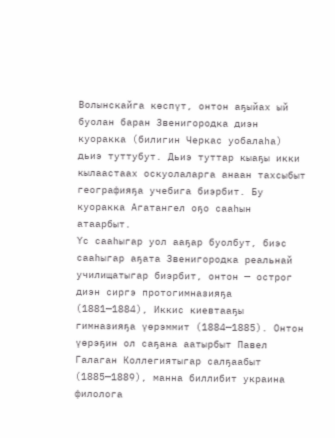Волынскайга көспүт, онтон аҕыйах ый буолан баран Звенигородка диэн куоракка (билигин Черкас уобалаһа) дьиэ туттубут. Дьиэ туттар кыаҕы икки кылаастаах оскуолаларга анаан тахсыбыт географияҕа учебига биэрбит. Бу куоракка Агатангел оҕо сааһын атаарбыт.
Үс сааһыгар уол ааҕар буолбут, биэс сааһыгар аҕата Звенигородка реальнай училищатыгар биэрбит, онтон — острог диэн сиргэ протогимназияҕа (1881—1884), Иккис киевтааҕы гимназияҕа үөрэммит (1884—1885). Онтон үөрэҕин ол саҕана аатырбыт Павел Галаган Коллегиятыгар салҕаабыт (1885—1889), манна биллибит украина филолога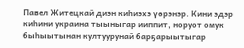Павел Житецкай диэн киһиэхэ үөрэнэр. Кини эдэр киһини украина тыыныгар ииппит, норуот омук быһыытынан култуурунай барҕарыытыгар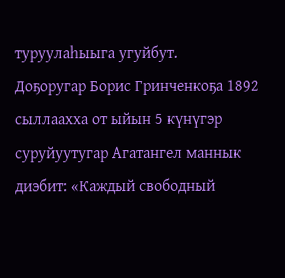туруулаһыыга угуйбут.
Доҕоругар Борис Гринченкоҕа 1892 сыллаахха от ыйын 5 күнүгэр суруйуутугар Агатангел маннык диэбит: «Каждый свободный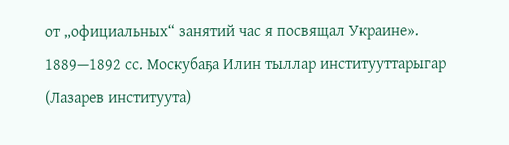от „официальных“ занятий час я посвящал Украине». 1889—1892 сс. Москубаҕа Илин тыллар институуттарыгар (Лазарев институута)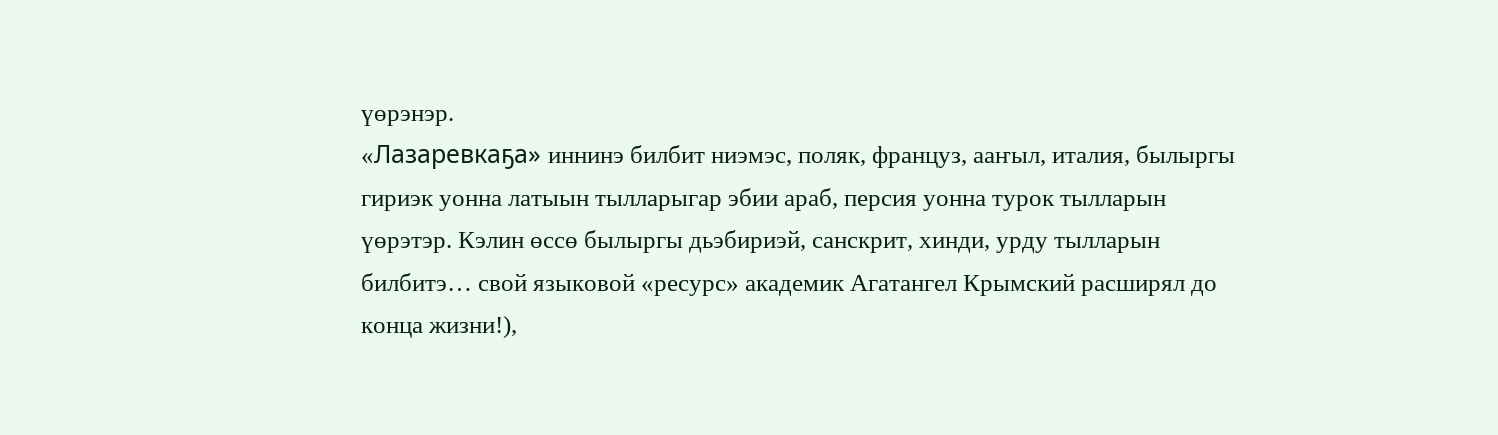үөрэнэр.
«Лазаревкаҕа» иннинэ билбит ниэмэс, поляк, француз, ааҥыл, италия, былыргы гириэк уонна латыын тылларыгар эбии араб, персия уонна турок тылларын үөрэтэр. Кэлин өссө былыргы дьэбириэй, санскрит, хинди, урду тылларын билбитэ… свой языковой «ресурс» академик Агатангел Крымский расширял до конца жизни!),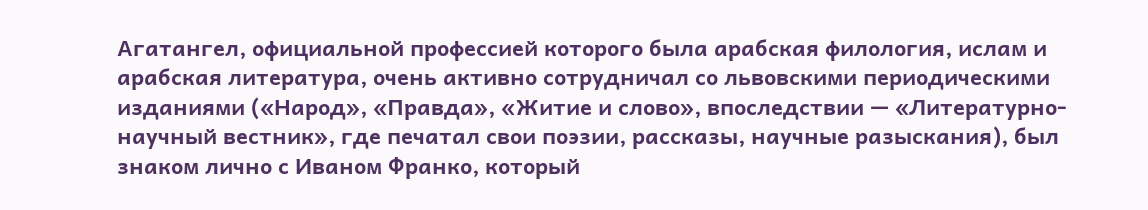Агатангел, официальной профессией которого была арабская филология, ислам и арабская литература, очень активно сотрудничал со львовскими периодическими изданиями («Народ», «Правда», «Житие и слово», впоследствии — «Литературно-научный вестник», где печатал свои поэзии, рассказы, научные разыскания), был знаком лично с Иваном Франко, который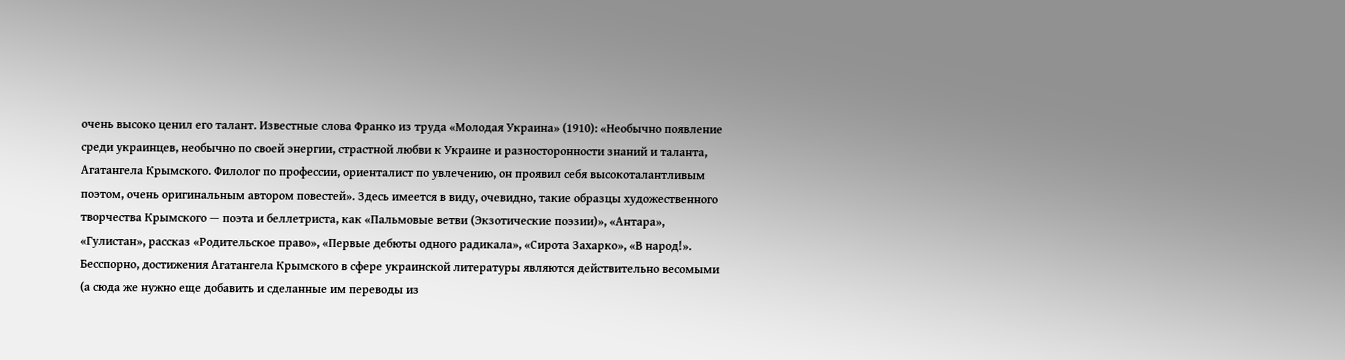очень высоко ценил его талант. Известные слова Франко из труда «Молодая Украина» (1910): «Необычно появление среди украинцев, необычно по своей энергии, страстной любви к Украине и разносторонности знаний и таланта, Агатангела Крымского. Филолог по профессии, ориенталист по увлечению, он проявил себя высокоталантливым поэтом, очень оригинальным автором повестей». Здесь имеется в виду, очевидно, такие образцы художественного творчества Крымского — поэта и беллетриста, как «Пальмовые ветви (Экзотические поэзии)», «Антара», «Гулистан», рассказ «Родительское право», «Первые дебюты одного радикала», «Сирота Захарко», «В народ!». Бесспорно, достижения Агатангела Крымского в сфере украинской литературы являются действительно весомыми (а сюда же нужно еще добавить и сделанные им переводы из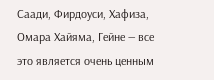Саади, Фирдоуси, Хафиза, Омара Хайяма, Гейне — все это является очень ценным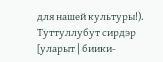для нашей культуры!).
Туттуллубут сирдэр
[уларыт | биики-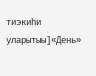тиэкиһи уларытыы]«День»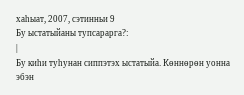хаһыат, 2007, сэтинньи 9
Бу ыстатыйаны тупсарарга?:
|
Бу киһи туһунан сиппэтэх ыстатыйа. Көннөрөн уонна эбэн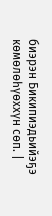биэрэн Бикипиэдьийэҕэ көмөлөһүөххүн сөп. |